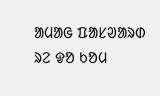ᱟᱢᱟᱜ ᱯᱟᱥᱣᱟᱨᱰ ᱨᱮ ᱫᱚ ᱠᱚᱢ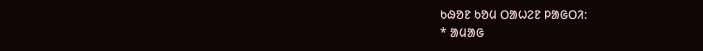ᱠᱷᱚᱱ ᱠᱚᱢ ᱛᱟᱦᱮᱱ ᱞᱟᱜᱛᱤ:
* ᱟᱢᱟᱜ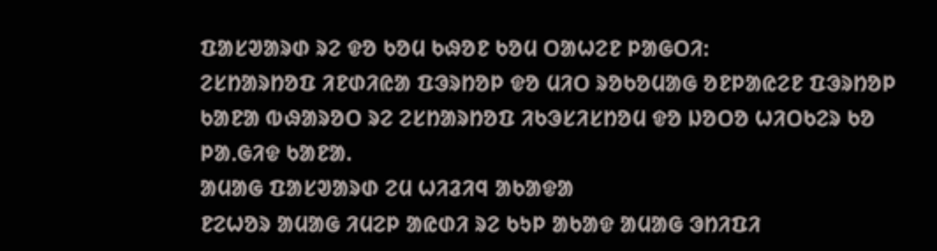ᱯᱟᱥᱣᱟᱨᱰ ᱨᱮ ᱫᱚ ᱠᱚᱢ ᱠᱷᱚᱱ ᱠᱚᱢ ᱛᱟᱦᱮᱱ ᱞᱟᱜᱛᱤ:
ᱮᱥᱴᱟᱨᱴᱚᱯ ᱤᱱᱰᱤᱭᱟ ᱯᱳᱨᱴᱚᱞ ᱫᱚ ᱢᱤᱛ ᱨᱚᱠᱚᱢᱟᱜ ᱚᱱᱞᱟᱭᱮᱱ ᱯᱳᱨᱴᱚᱞ ᱠᱟᱱᱟ ᱵᱷᱟᱨᱚᱛ ᱨᱮ ᱮᱥᱴᱟᱨᱴᱚᱯ ᱤᱠᱳᱥᱤᱥᱴᱚᱢ ᱫᱚ ᱡᱚᱛᱚ ᱦᱤᱛᱠᱮᱨ ᱠᱚ ᱞᱟᱹᱜᱤᱫ ᱠᱟᱱᱟ.
ᱟᱢᱟᱜ ᱯᱟᱥᱣᱟᱨᱰ ᱮᱢ ᱦᱤᱲᱤᱧ ᱟᱠᱟᱫᱟ
ᱱᱮᱦᱚᱨ ᱟᱢᱟᱜ ᱤᱢᱮᱞ ᱟᱭᱰᱤ ᱨᱮ ᱠᱩᱞ ᱟᱠᱟᱫ ᱟᱢᱟᱜ ᱳᱴᱤᱯᱤ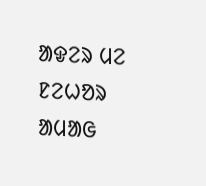ᱟᱫᱮᱨ ᱢᱮ
ᱱᱮᱦᱚᱨ ᱟᱢᱟᱜ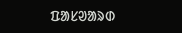ᱯᱟᱥᱣᱟᱨᱰ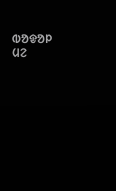ᱵᱚᱫᱚᱞ ᱢᱮ